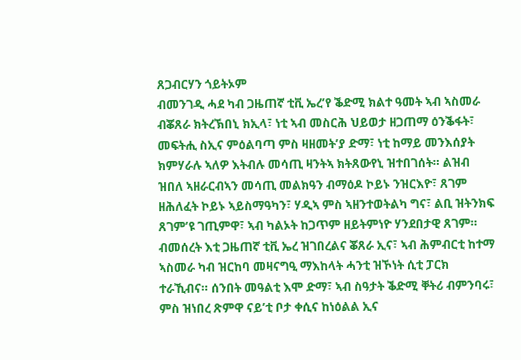ጸጋብርሃን ጎይትኦም
ብመንገዲ ሓደ ካብ ጋዜጠኛ ቲቪ ኤረ’የ ቕድሚ ክልተ ዓመት ኣብ ኣስመራ ብቖጸራ ክትረኽበኒ ክኢላ፣ ነቲ ኣብ መስርሕ ህይወታ ዘጋጠማ ዕንቕፋት፣ መፍትሒ ስኢና ምዕልባጣ ምስ ዛዘመት’ያ ድማ፣ ነቲ ከማይ መንእሰያት ክምሃራሉ ኣለዎ እትብሉ መሳጢ ዛንትኣ ክትጸውየኒ ዝተበገሰት። ልዝብ ዝበለ ኣዘራርብኣን መሳጢ መልክዓን ብማዕዶ ኮይኑ ንዝርእዮ፣ ጸገም ዘሕለፈት ኮይኑ ኣይስማዓካን፣ ሃዲኣ ምስ ኣዘንተወትልካ ግና፣ ልቢ ዝትንክፍ ጸገም’ዩ ገጢምዋ፣ ኣብ ካልኦት ከጋጥም ዘይትምነዮ ሃንደበታዊ ጸገም።
ብመሰረት እቲ ጋዜጠኛ ቲቪ ኤረ ዝገበረልና ቖጸራ ኢና፣ ኣብ ሕምብርቲ ከተማ ኣስመራ ካብ ዝርከባ መዛናግዒ ማእከላት ሓንቲ ዝኾነት ሲቲ ፓርክ ተራኺብና። ሰንበት መዓልቲ እሞ ድማ፣ ኣብ ስዓታት ቕድሚ ቐትሪ ብምንባሩ፣ ምስ ዝነበረ ጽምዋ ናይ’ቲ ቦታ ቀሲና ከነዕልል ኢና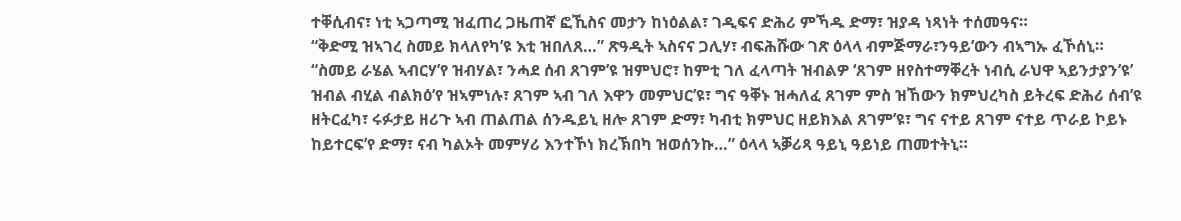ተቐሲብና፣ ነቲ ኣጋጣሚ ዝፈጠረ ጋዜጠኛ ፎኺስና መታን ከነዕልል፣ ገዲፍና ድሕሪ ምኻዱ ድማ፣ ዝያዳ ነጻነት ተሰመዓና።
“ቅድሚ ዝኣገረ ስመይ ክላለየካ’ዩ እቲ ዝበለጸ…” ጽዓዲት ኣስናና ጋሊሃ፣ ብፍሕሹው ገጽ ዕላላ ብምጅማራ፣ንዓይ’ውን ብኣግኡ ፈኾሰኒ።
“ስመይ ራሄል ኣብርሃ’የ ዝብሃል፣ ንሓደ ሰብ ጸገም’ዩ ዝምህሮ፣ ከምቲ ገለ ፈላጣት ዝብልዎ ‘ጸገም ዘየስተማቐረት ነብሲ ራህዋ ኣይንታያን’ዩ’ ዝብል ብሂል ብልክዕ’የ ዝኣምነሉ፣ ጸገም ኣብ ገለ እዋን መምህር’ዩ፣ ግና ዓቐኑ ዝሓለፈ ጸገም ምስ ዝኸውን ክምህረካስ ይትረፍ ድሕሪ ሰብ’ዩ ዘትርፈካ፣ ሩፉታይ ዘሪጉ ኣብ ጠልጠል ሰንዱይኒ ዘሎ ጸገም ድማ፣ ካብቲ ክምህር ዘይክእል ጸገም’ዩ፣ ግና ናተይ ጸገም ናተይ ጥራይ ኮይኑ ከይተርፍ’የ ድማ፣ ናብ ካልኦት መምሃሪ እንተኾነ ክረኽበካ ዝወሰንኩ…” ዕላላ ኣቓሪጻ ዓይኒ ዓይነይ ጠመተትኒ።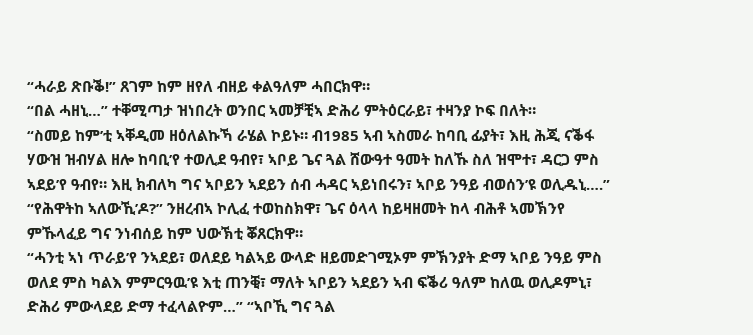“ሓራይ ጽቡቕ!” ጸገም ከም ዘየለ ብዘይ ቀልዓለም ሓበርክዋ።
“በል ሓዘኒ…” ተቐሚጣታ ዝነበረት ወንበር ኣመቻቺኣ ድሕሪ ምትዕርራይ፣ ተዛንያ ኮፍ በለት።
“ስመይ ከም’ቲ ኣቐዲመ ዘዕለልኩኻ ራሄል ኮይኑ። ብ1985 ኣብ ኣስመራ ከባቢ ፊያት፣ እዚ ሕጂ ናቕፋ ሃውዝ ዝብሃል ዘሎ ከባቢ’የ ተወሊደ ዓብየ፣ ኣቦይ ጌና ጓል ሸውዓተ ዓመት ከለኹ ስለ ዝሞተ፣ ዳርጋ ምስ ኣደይ’የ ዓብየ። እዚ ክብለካ ግና ኣቦይን ኣደይን ሰብ ሓዳር ኣይነበሩን፣ ኣቦይ ንዓይ ብወሰን’ዩ ወሊዱኒ….”
“የሕዋትከ ኣለውኺ’ዶ?” ንዘረብኣ ኮሊፈ ተወከስክዋ፣ ጌና ዕላላ ከይዛዘመት ከላ ብሕቶ ኣመኽንየ ምኹላፈይ ግና ንነብሰይ ከም ህውኽቲ ቖጸርክዋ።
“ሓንቲ ኣነ ጥራይ’የ ንኣደይ፣ ወለደይ ካልኣይ ውላድ ዘይመድገሚኦም ምኽንያት ድማ ኣቦይ ንዓይ ምስ ወለደ ምስ ካልእ ምምርዓዉ’ዩ እቲ ጠንቒ፣ ማለት ኣቦይን ኣደይን ኣብ ፍቕሪ ዓለም ከለዉ ወሊዶምኒ፣ ድሕሪ ምውላደይ ድማ ተፈላልዮም…” “ኣቦኺ ግና ጓል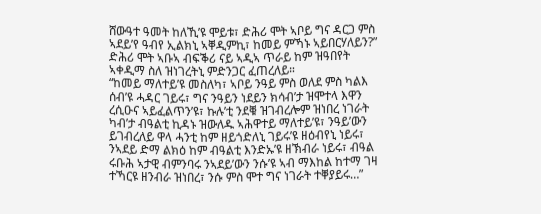ሸውዓተ ዓመት ከለኺ’ዩ ሞይቱ፣ ድሕሪ ሞት ኣቦይ ግና ዳርጋ ምስ ኣደይ’የ ዓብየ ኢልክኒ ኣቐዲምኪ፣ ከመይ ምኻኑ ኣይበርሃለይን?” ድሕሪ ሞት ኣቡኣ ብፍቕሪ ናይ ኣዲኣ ጥራይ ከም ዝዓበየት ኣቀዲማ ስለ ዝነገረትኒ ምድንጋር ፈጠረለይ።
“ከመይ ማለተይ’ዩ መስለካ፣ ኣቦይ ንዓይ ምስ ወለደ ምስ ካልእ ሰብ’ዩ ሓዳር ገይሩ፣ ግና ንዓይን ነደይን ክሳብ’ታ ዝሞተላ እዋን ረሲዑና ኣይፈልጥን’ዩ፣ ኩሉ’ቲ ንደቑ ዝገብረሎም ዝነበረ ነገራት ካብ’ታ ብዓልቲ ኪዳኑ ዝውለዱ ኣሕዋተይ ማለተይ’ዩ፣ ንዓይ’ውን ይገብረለይ ዋላ ሓንቲ ከም ዘይጎድለኒ ገይሩ’ዩ ዘዕብየኒ ነይሩ፣ ንኣደይ ድማ ልክዕ ከም ብዓልቲ እንድኡ’ዩ ዘኽብራ ነይሩ፣ ብዓል ሩቡሕ ኣታዊ ብምንባሩ ንኣደይ’ውን ንሱ’ዩ ኣብ ማእከል ከተማ ገዛ ተኻርዩ ዘንብራ ዝነበረ፣ ንሱ ምስ ሞተ ግና ነገራት ተቐያይሩ…”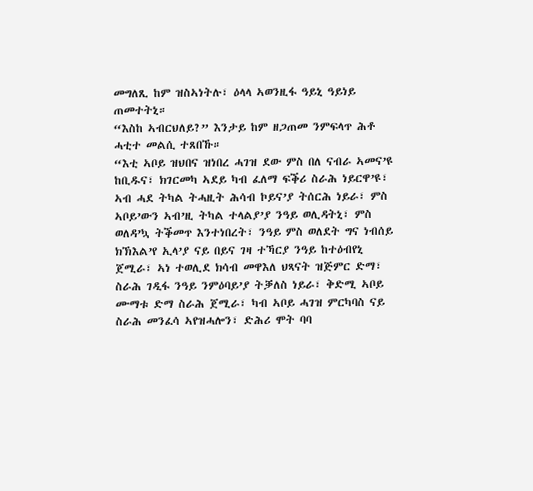መግለጺ ከም ዝስኣነትሉ፣ ዕላላ ኣወንዚፋ ዓይኒ ዓይነይ ጠመተትኒ።
“እስከ ኣብርህለይ?” እንታይ ከም ዘጋጠመ ንምፍላጥ ሕቶ ሓቲተ መልሲ ተጸበኹ።
“እቲ ኣቦይ ዝህበና ዝነበረ ሓገዝ ደው ምስ በለ ናብራ ኣመና’ዩ ከቢዱና፣ ክገርመካ ኣደይ ካብ ፈለማ ፍቕሪ ስራሕ ነይርዋ’ዩ፣ ኣብ ሓደ ትካል ትሓዚት ሕሳብ ኮይና’ያ ትሰርሕ ነይራ፣ ምስ ኣቦይ’ውን ኣብ’ዚ ትካል ተላልያ’ያ ንዓይ ወሊዳትኒ፣ ምስ ወለዳ’ኳ ትቕመጥ እንተነበረት፣ ንዓይ ምስ ወለደት ግና ነብሰይ ክኽእል’የ ኢላ’ያ ናይ በይና ገዛ ተኻርያ ንዓይ ከተዕብየኒ ጀሚራ፣ ኣነ ተወሊደ ክሳብ መዋእለ ህጻናት ዝጅምር ድማ፣ ስራሕ ገዲፋ ንዓይ ንምዕባይ’ያ ትቓለስ ነይራ፣ ቅድሚ ኣቦይ ሙማቱ ድማ ስራሕ ጀሚራ፣ ካብ ኣቦይ ሓገዝ ምርካባስ ናይ ስራሕ መንፈሳ ኣየዝሓሎን፣ ድሕሪ ሞት ባባ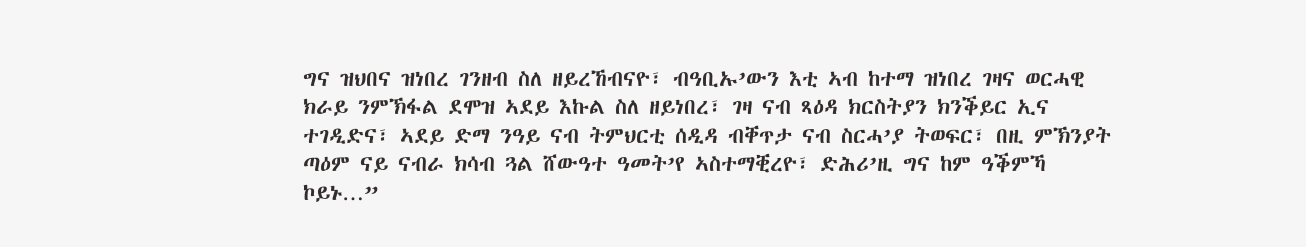ግና ዝህበና ዝነበረ ገንዘብ ስለ ዘይረኸብናዮ፣ ብዓቢኡ’ውን እቲ ኣብ ከተማ ዝነበረ ገዛና ወርሓዊ ክራይ ንምኽፋል ደሞዝ ኣደይ እኩል ስለ ዘይነበረ፣ ገዛ ናብ ጻዕዳ ክርስትያን ክንቕይር ኢና ተገዲድና፣ ኣደይ ድማ ንዓይ ናብ ትምህርቲ ሰዲዳ ብቐጥታ ናብ ስርሓ’ያ ትወፍር፣ በዚ ምኽንያት ጣዕም ናይ ናብራ ክሳብ ጓል ሸውዓተ ዓመት’የ ኣስተማቒረዮ፣ ድሕሪ’ዚ ግና ከም ዓቕምኻ ኮይኑ…”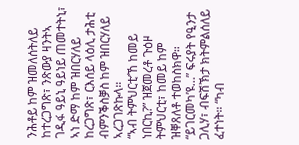ንሕቶይ ከም ዝመለሰትለይ ከተረጋግጽ፣ ንጽውያ ዛንትኣ ገዲፋ ዓይኒ ዓይነይ ጠመተትኒ፣ ኣነ ድማ ከም ዝበርሃለይ ከረጋግጽ፣ ርእሰይ ላዕሊ ታሕቲ ብምንቕስቓስ ከም ዝበርሃለይ ኣረጋገጽኩላ።
“ኣብ ትምህርቲ’ኸ ከመይ ነበርኪ?” ዝጀመረቶ ጉዕዞ ትምህርቲ፣ ከመይ ከም ዝቐጸለቶ ተወከስክዋ።
“ይገርመካ’ዩ…” ፍሩያት የዒንታ ጋሊሃ፣ ብፍሽኽታ ክትምልሰለይ ፈተነት። “ካብ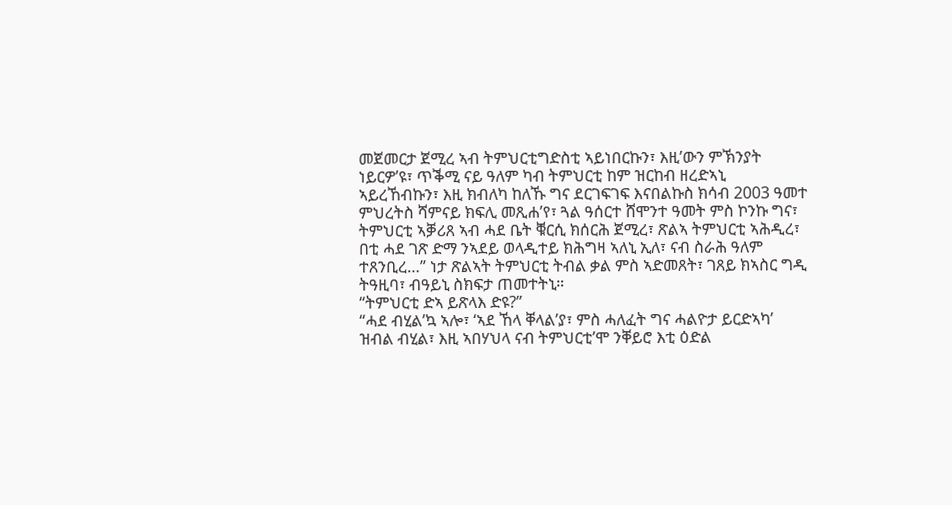መጀመርታ ጀሚረ ኣብ ትምህርቲግድስቲ ኣይነበርኩን፣ እዚ’ውን ምኽንያት ነይርዎ’ዩ፣ ጥቕሚ ናይ ዓለም ካብ ትምህርቲ ከም ዝርከብ ዘረድኣኒ ኣይረኸብኩን፣ እዚ ክብለካ ከለኹ ግና ደርገፍገፍ እናበልኩስ ክሳብ 2003 ዓመተ ምህረትስ ሻምናይ ክፍሊ መጺሐ’የ፣ ጓል ዓሰርተ ሸሞንተ ዓመት ምስ ኮንኩ ግና፣ ትምህርቲ ኣቓሪጸ ኣብ ሓደ ቤት ቑርሲ ክሰርሕ ጀሚረ፣ ጽልኣ ትምህርቲ ኣሕዲረ፣ በቲ ሓደ ገጽ ድማ ንኣደይ ወላዲተይ ክሕግዛ ኣለኒ ኢለ፣ ናብ ስራሕ ዓለም ተጸንቢረ…” ነታ ጽልኣት ትምህርቲ ትብል ቃል ምስ ኣድመጸት፣ ገጸይ ክኣስር ግዲ ትዓዚባ፣ ብዓይኒ ስክፍታ ጠመተትኒ።
“ትምህርቲ ድኣ ይጽላእ ድዩ?”
“ሓደ ብሂል’ኳ ኣሎ፣ ‘ኣደ ኸላ ቐላል’ያ፣ ምስ ሓለፈት ግና ሓልዮታ ይርድኣካ’ ዝብል ብሂል፣ እዚ ኣበሃህላ ናብ ትምህርቲ’ሞ ንቐይሮ እቲ ዕድል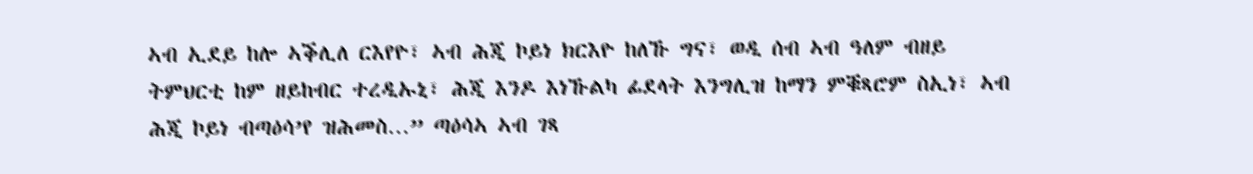ኣብ ኢደይ ከሎ ኣቕሊለ ርእየዮ፣ ኣብ ሕጂ ኮይነ ክርእዮ ከለኹ ግና፣ ወዲ ሰብ ኣብ ዓለም ብዘይ ትምህርቲ ከም ዘይከብር ተረዲኡኒ፣ ሕጂ እንዶ እነኹልካ ፊደላት እንግሊዝ ከማን ምቑጻሮም ስኢነ፣ ኣብ ሕጂ ኮይነ ብጣዕሳ’የ ዝሕመስ…” ጣዕሳኣ ኣብ ገጻ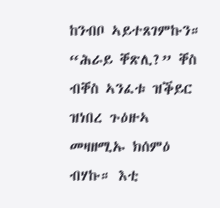ከንብቦ ኣይተጸገምኩን።
“ሕራይ ቐጽሊ?” ቐስ ብቐስ ኣንፈቱ ዝቕይር ዝነበረ ጉዕዙኣ መዛዘሚኡ ክሰምዕ ብሃኩ። እቲ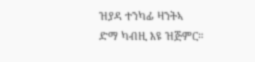ዝያዳ ተንካፊ ዛንትኣ
ድማ ካብዚ እዩ ዝጅምር።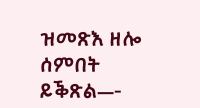ዝመጽእ ዘሎ ሰምበት ይቕጽል—-